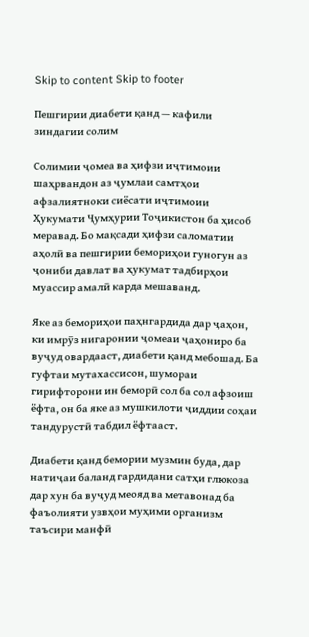Skip to content Skip to footer

Пешгирии диабети қанд — кафили зиндагии солим

Солимии ҷомеа ва ҳифзи иҷтимоии шаҳрвандон аз ҷумлаи самтҳои афзалиятноки сиёсати иҷтимоии Ҳукумати Ҷумҳурии Тоҷикистон ба ҳисоб меравад. Бо мақсади ҳифзи саломатии аҳолӣ ва пешгирии бемориҳои гуногун аз ҷониби давлат ва ҳукумат тадбирҳои муассир амалӣ карда мешаванд.

Яке аз бемориҳои паҳнгардида дар ҷаҳон, ки имрӯз нигаронии ҷомеаи ҷаҳониро ба вуҷуд овардааст, диабети қанд мебошад. Ба гуфтаи мутахассисон, шумораи гирифторони ин беморӣ сол ба сол афзоиш ёфта, он ба яке аз мушкилоти ҷиддии соҳаи тандурустӣ табдил ёфтааст.

Диабети қанд бемории музмин буда, дар натиҷаи баланд гардидани сатҳи глюкоза дар хун ба вуҷуд меояд ва метавонад ба фаъолияти узвҳои муҳими организм таъсири манфӣ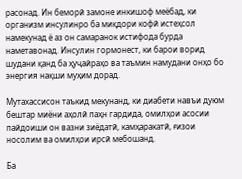расонад. Ин беморӣ замоне инкишоф меёбад, ки организм инсулинро ба миқдори кофӣ истеҳсол намекунад ё аз он самаранок истифода бурда наметавонад. Инсулин гормонест, ки барои ворид шудани қанд ба ҳуҷайраҳо ва таъмин намудани онҳо бо энергия нақши муҳим дорад.

Мутахассисон таъкид мекунанд, ки диабети навъи дуюм бештар миёни аҳолӣ паҳн гардида, омилҳои асосии пайдоиши он вазни зиёдатӣ, камҳаракатӣ, ғизои носолим ва омилҳои ирсӣ мебошанд.

Ба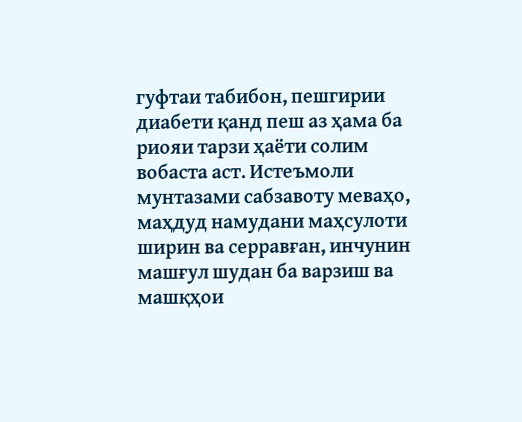гуфтаи табибон, пешгирии диабети қанд пеш аз ҳама ба риояи тарзи ҳаёти солим вобаста аст. Истеъмоли мунтазами сабзавоту меваҳо, маҳдуд намудани маҳсулоти ширин ва серравған, инчунин машғул шудан ба варзиш ва машқҳои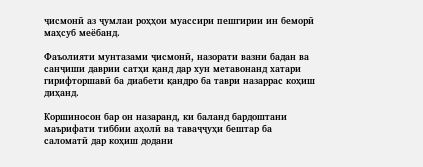ҷисмонӣ аз ҷумлаи роҳҳои муассири пешгирии ин беморӣ маҳсуб меёбанд.

Фаъолияти мунтазами ҷисмонӣ, назорати вазни бадан ва санҷиши даврии сатҳи қанд дар хун метавонанд хатари гирифторшавӣ ба диабети қандро ба таври назаррас коҳиш диҳанд.

Коршиносон бар он назаранд, ки баланд бардоштани маърифати тиббии аҳолӣ ва таваҷҷуҳи бештар ба саломатӣ дар коҳиш додани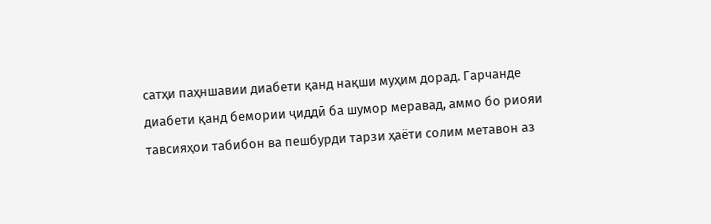сатҳи паҳншавии диабети қанд нақши муҳим дорад. Гарчанде диабети қанд бемории ҷиддӣ ба шумор меравад, аммо бо риояи тавсияҳои табибон ва пешбурди тарзи ҳаёти солим метавон аз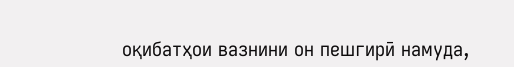оқибатҳои вазнини он пешгирӣ намуда,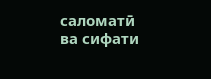саломатӣ ва сифати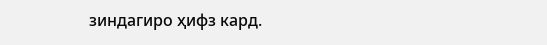зиндагиро ҳифз кард.